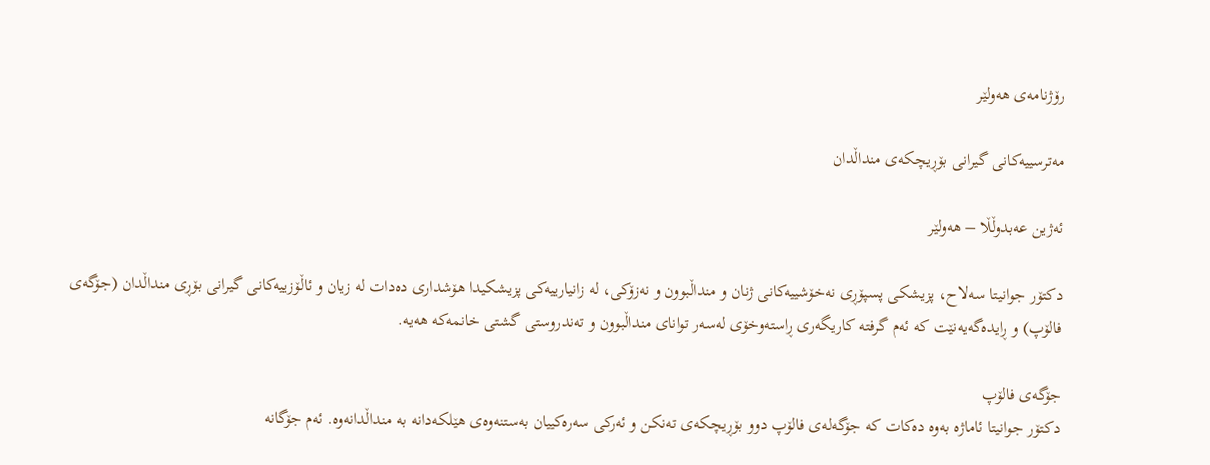رۆژنامەی ھەولێر

مەترسییەکانی گیرانی بۆڕیچکەی منداڵدان

ئەژین عەبدوڵڵا – هەولێر

دکتۆر جوانیتا سەلاح، پزیشکی پسپۆڕی نەخۆشییەکانی ژنان و منداڵبوون و نەزۆکی، لە زانیارییەکی پزیشکیدا هۆشداری دەدات لە زیان و ئاڵۆزییەکانی گیرانی بۆڕی منداڵدان (جۆگەی فالۆپ) و ڕایدەگەیەنێت کە ئەم گرفتە کاریگەری ڕاستەوخۆی لەسەر توانای منداڵبوون و تەندروستی گشتی خانمەکە هەیە.

جۆگەی فالۆپ
دکتۆر جوانیتا ئاماژە بەوە دەکات کە جۆگەلەی فالۆپ دوو بۆڕیچکەی تەنکن و ئەرکی سەرەکییان بەستنەوەی هێلکەدانە بە منداڵدانەوە. ئەم جۆگانە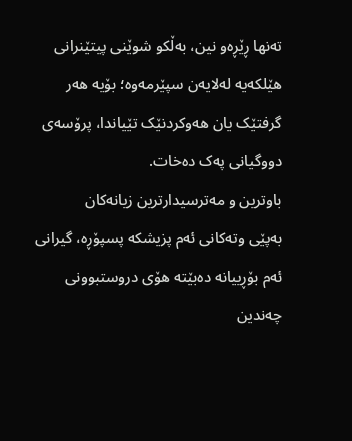تەنها ڕێڕەو نین، بەڵکو شوێنی پیتێنرانی هێلکەیە لەلایەن سپێرمەوە؛ بۆیە هەر گرفتێک یان هەوکردنێک تێیاندا، پرۆسەی دووگیانی پەک دەخات.
باوترین و مەترسیدارترین زیانەکان
بەپێی وتەکانی ئەم پزیشکە پسپۆڕە، گیرانی ئەم بۆڕییانە دەبێتە هۆی دروستبوونی چەندین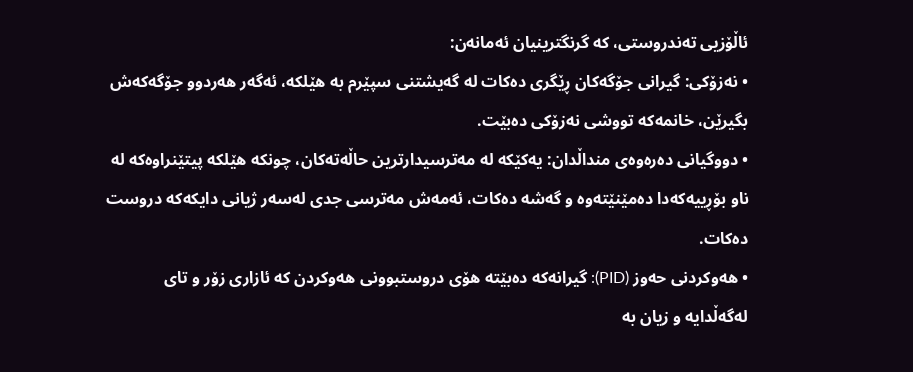ئاڵۆزیی ته‌ندروستی، کە گرنگترینیان ئەمانەن:
• نەزۆکی: گیرانی جۆگەکان ڕێگری دەکات لە گەیشتنی سپێرم بە هێلکە، ئەگەر هەردوو جۆگەکەش بگیرێن، خانمەکە تووشی نەزۆکی دەبێت.
• دووگیانی دەرەوەی منداڵدان: یەکێکە لە مەترسیدارترین حاڵەتەکان، چونکە هێلکە پیتێنراوەکە لە ناو بۆڕییەکەدا دەمێنێتەوە و گەشە دەکات، ئەمەش مەترسی جدی لەسەر ژیانی دایکەکە دروست دەکات.
• هەوکردنی حەوز (PID): گیرانەکە دەبێتە هۆی دروستبوونی هەوکردن کە ئازاری زۆر و تای لەگەڵدایە و زیان بە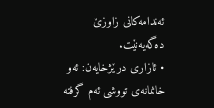ئەندامەکانی زاوزێ دەگەیەنێت.
• ئازاری درێژخایەن: ئەو خانمانەی تووشی ئەم گرفتە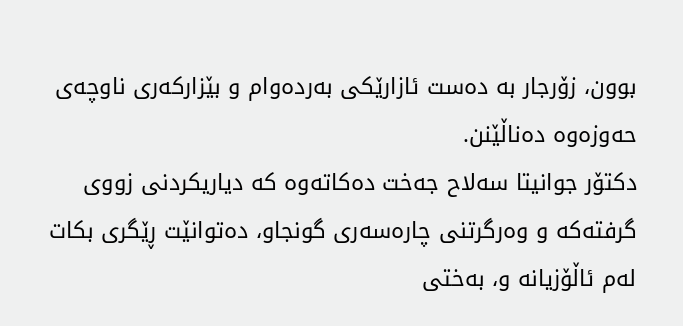بوون، زۆرجار بە دەست ئازارێکی بەردەوام و بێزارکەری ناوچەی حەوزەوە دەناڵێنن.
دکتۆر جوانیتا سەلاح جەخت دەکاتەوە کە دیاریکردنی زووی گرفتەکە و وەرگرتنی چارەسەری گونجاو، دەتوانێت ڕێگری بکات لەم ئاڵۆزیانە و، بەختی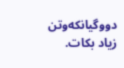دووگیانکەوتن زیاد بکات.